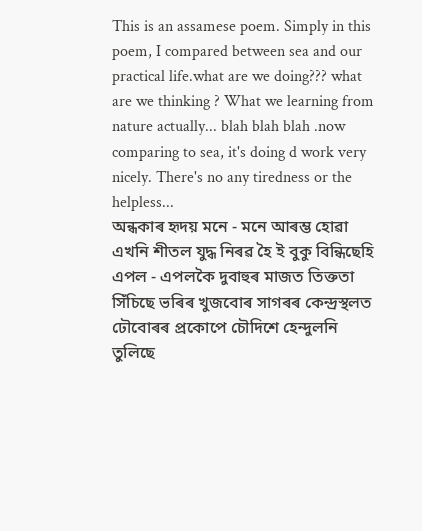This is an assamese poem. Simply in this poem, I compared between sea and our practical life.what are we doing??? what are we thinking ? What we learning from nature actually... blah blah blah .now comparing to sea, it's doing d work very nicely. There's no any tiredness or the helpless...
অন্ধকাৰ হৃদয় মনে - মনে আৰম্ভ হোৱা এখনি শীতল যুদ্ধ নিৰৱ হৈ ই বুকু বিন্ধিছেহি এপল - এপলকৈ দুবাহুৰ মাজত তিক্ততা সিঁচিছে ভৰিৰ খুজবোৰ সাগৰৰ কেন্দ্ৰস্থলত ঢৌবোৰৰ প্ৰকোপে চৌদিশে হেন্দুলনি তুলিছে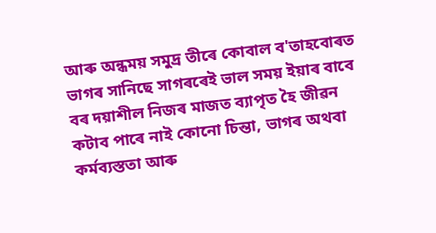আৰু অন্ধময় সমুদ্ৰ তীৰে কোবাল ব'তাহবোৰত ভাগৰ সানিছে সাগৰৰেই ভাল সময় ইয়াৰ বাবে বৰ দয়াশীল নিজৰ মাজত ব্যাপৃত হৈ জীৱন কটাব পাৰে নাই কোনো চিন্তা, ভাগৰ অথবা কৰ্মব্যস্ততা আৰু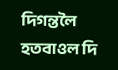দিগন্তলৈ হতবাওল দি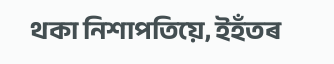থকা নিশাপতিয়ে, ইহঁতৰ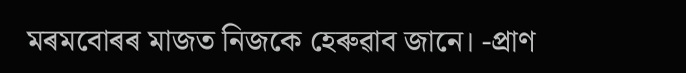মৰমবোৰৰ মাজত নিজকে হেৰুৱাব জানে। -প্ৰাণ